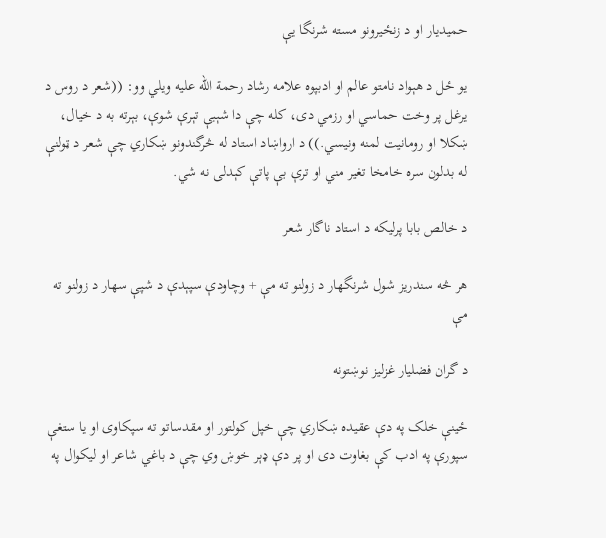حميديار او د زنځيرونو مسته شرنگا يې

يو ځل د هېواد نامتو عالم او ادبپوه علامه رشاد رحمة الله عليه ويلي وو: ((شعر د روس د يرغل پر وخت حماسي او رزمي دى، کله چې دا شېبې تېرې شوې، بېرته به د خيال، ښکلا او رومانيت لمنه ونيسي.)) د ارواښاد استاد له څرگندونو ښکاري چې شعر د ټولنې له بدلون سره خامخا تغير مني او ترې بې پاتې کېدلى نه شي.

د خالص بابا پرليکه د استاد ناگار شعر

هر څه سندريز شول شرنگهار د زولنو ته مې + وچاودې سپېدې د شپې سهار د زولنو ته مې

د گران فضليار غزليز نوښتونه

ځينې خلک په دې عقيده ښکاري چې خپل کولتور او مقدساتو ته سپکاوى او يا ستغې سپورې په ادب کې بغاوت دى او پر دې ډېر خوښ وي چې د باغي شاعر او ليکوال په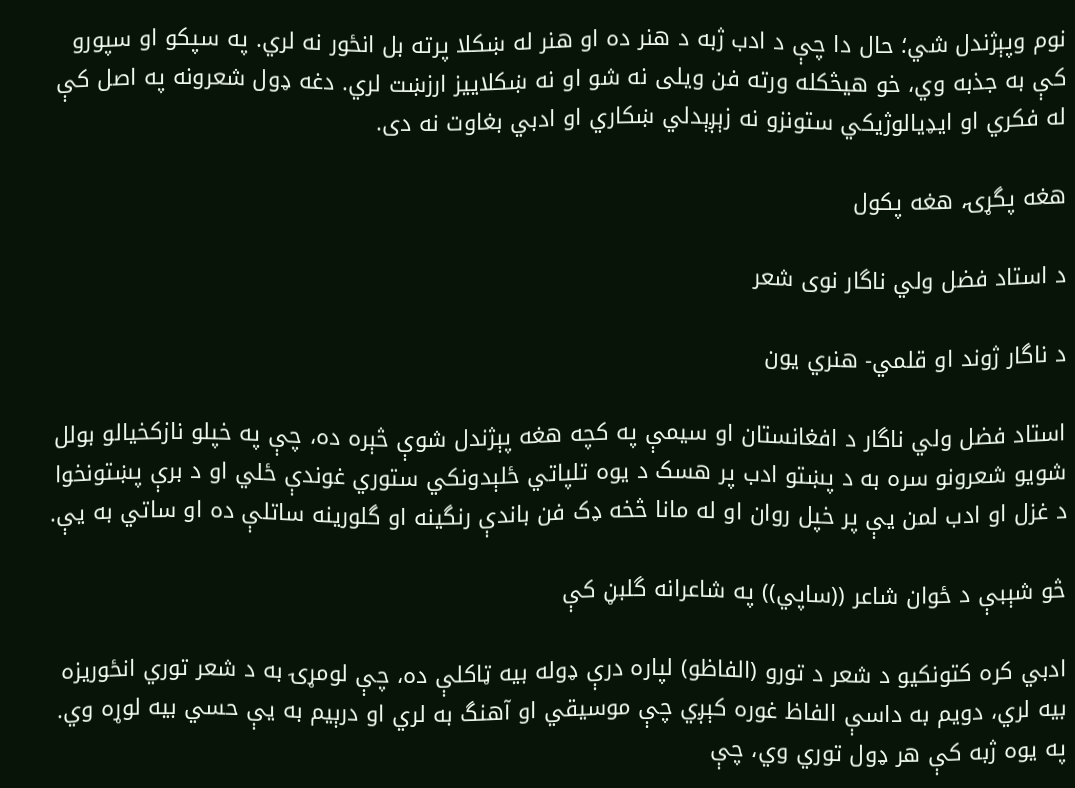نوم وپېژندل شي؛ حال دا چې د ادب ژبه د هنر ده او هنر له ښکلا پرته بل انځور نه لري. په سپکو او سپورو کې به جذبه وي، خو هيڅکله ورته فن ويلى نه شو او نه ښکلاييز ارزښت لري. دغه ډول شعرونه په اصل کې له فکري او ايډيالوژيکي ستونزو نه زېږېدلي ښکاري او ادبي بغاوت نه دى.

هغه پگړۍ، هغه پکول

د استاد فضل ولي ناگار نوى شعر

د ناگار ژوند او قلمي- هنري يون

استاد فضل ولي ناگار د افغانستان او سيمې په کچه هغه پېژندل شوې څېره ده، چې په خپلو نازکخيالو بولل شويو شعرونو سره به د پښتو ادب پر هسک د يوه تلپاتي ځلېدونکي ستوري غوندې ځلي او د برې پښتونخوا د غزل او ادب لمن يې پر خپل روان او له مانا څخه ډک فن باندې رنگينه او گلورينه ساتلې ده او ساتي به يې.

څو شېبې د ځوان شاعر ((ساپي)) په شاعرانه گلبڼ كې

ادبي كره كتونكيو د شعر د تورو (الفاظو) لپاره درې ډوله بيه ټاكلې ده، چې لومړۍ به د شعر توري انځوريزه بيه لري، دويم به داسې الفاظ غوره كېږي چې موسيقي او آهنگ به لري او درېيم به يې حسي بيه لوړه وي. په يوه ژبه كې هر ډول توري وي، چې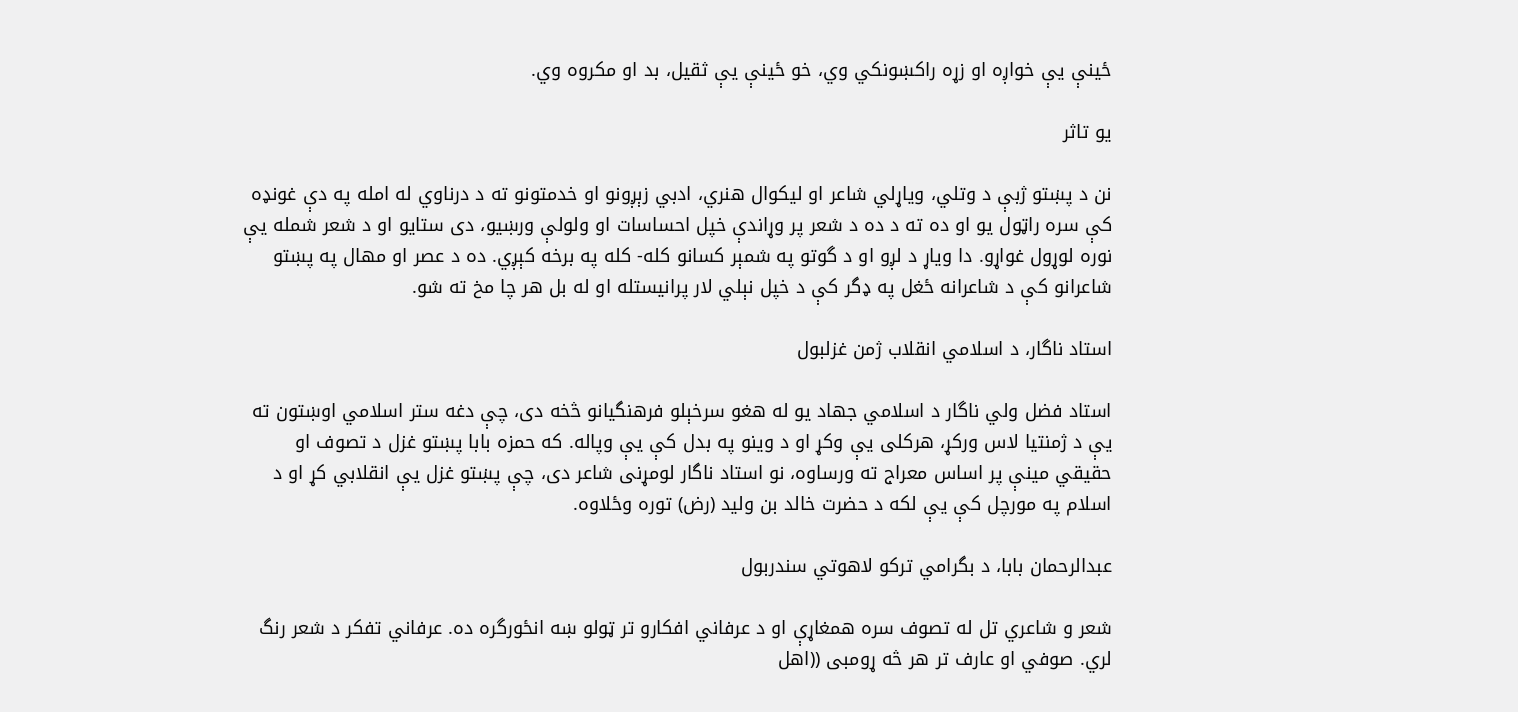ځينې يې خواږه او زړه راكښونكي وي، خو ځينې يې ثقيل، بد او مكروه وي.

يو تاثر

نن د پښتو ژبې د وتلي، وياړلي شاعر او ليکوال هنري، ادبي زېږونو او خدمتونو ته د درناوي له امله په دې غونډه کې سره راټول يو او ده ته د ده د شعر پر وړاندې خپل احساسات او ولولې ورښيو، دى ستايو او د شعر شمله يې نوره لوړول غواړو. دا وياړ د لږو او د گوتو په شمېر کسانو کله- کله په برخه کېږي. ده د عصر او مهال په پښتو شاعرانو کې د شاعرانه ځغل په ډگر کې د خپل نېلي لار پرانيستله او له بل هر چا مخ ته شو.

استاد ناگار، د اسلامي انقلاب ژمن غزلبول

استاد فضل ولي ناگار د اسلامي جهاد يو له هغو سرخېلو فرهنگيانو څخه دى، چې دغه ستر اسلامي اوښتون ته يې د ژمنتيا لاس ورکړ، هرکلى يې وکړ او د وينو په بدل کې يې وپاله. که حمزه بابا پښتو غزل د تصوف او حقيقي مينې پر اساس معراج ته ورساوه، نو استاد ناگار لومړنى شاعر دى، چې پښتو غزل يې انقلابي کړ او د اسلام په مورچل کې يې لکه د حضرت خالد بن وليد (رض) توره وځلاوه.

عبدالرحمان بابا، د بگرامي تركو لاهوتي سندربول

شعر و شاعري تل له تصوف سره همغاړې او د عرفاني افكارو تر ټولو ښه انځورگره ده. عرفاني تفكر د شعر رنگ لري. صوفي او عارف تر هر څه ړومبى ((اهل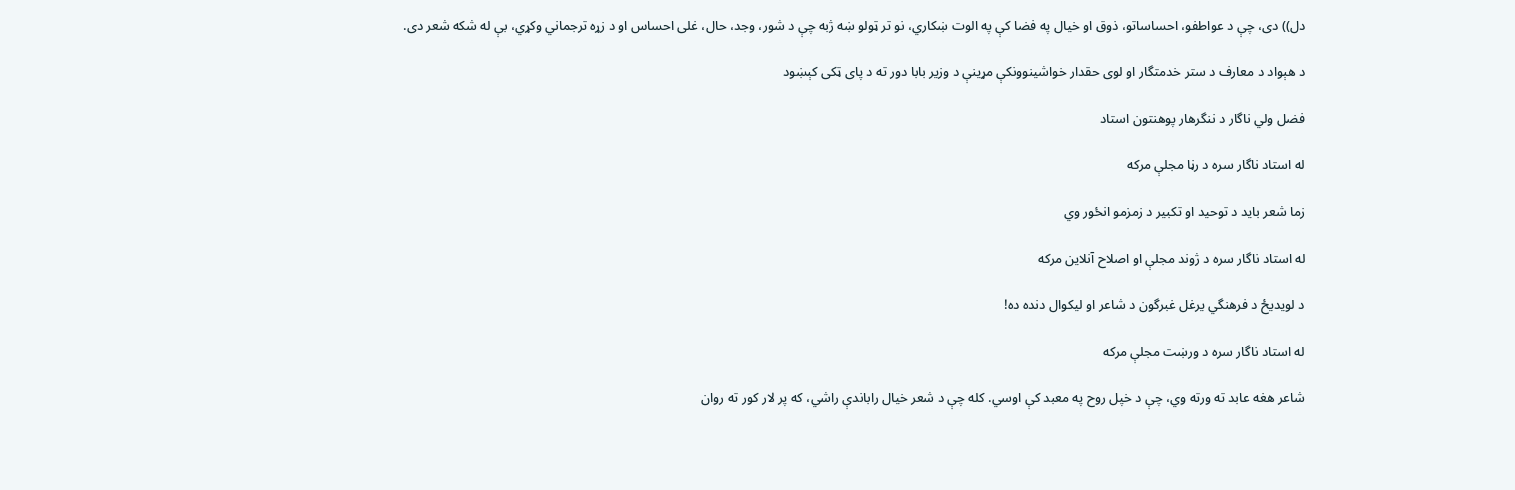دل)) دى، چې د عواطفو، احساساتو، ذوق او خيال په فضا كې په الوت ښكاري، نو تر ټولو ښه ژبه چې د شور، وجد، حال، غلى احساس او د زړه ترجماني وكړي، بې له شكه شعر دى.

د هېواد د معارف د ستر خدمتگار او لوى حقدار خواشينوونکې مړينې د وزير بابا دور ته د پاى ټکى کېښود

فضل ولي ناگار د ننگرهار پوهنتون استاد

له استاد ناگار سره د رڼا مجلې مركه

زما شعر بايد د توحيد او تکبير د زمزمو انځور وي

له استاد ناگار سره د ژوند مجلې او اصلاح آنلاين مركه

د لويديځ د فرهنگي يرغل غبرگون د شاعر او ليکوال دنده ده!

له استاد ناگار سره د ورښت مجلې مركه

شاعر هغه عابد ته ورته وي، چې د خپل روح په معبد کې اوسي. کله چې د شعر خيال راباندې راشي، که پر لار کور ته روان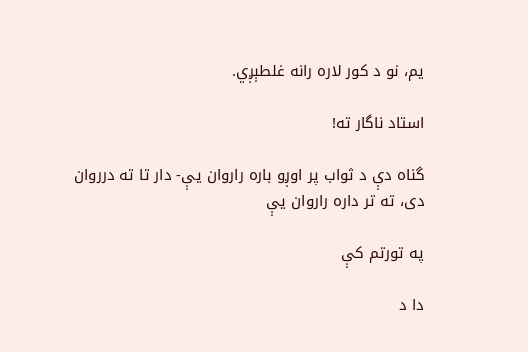يم، نو د کور لاره رانه غلطېږي.

استاد ناگار ته!

گناه دې د ثواب پر اوږو باره راروان يې- دار تا ته درروان دى، ته تر داره راروان يې

په تورتم کې

دا د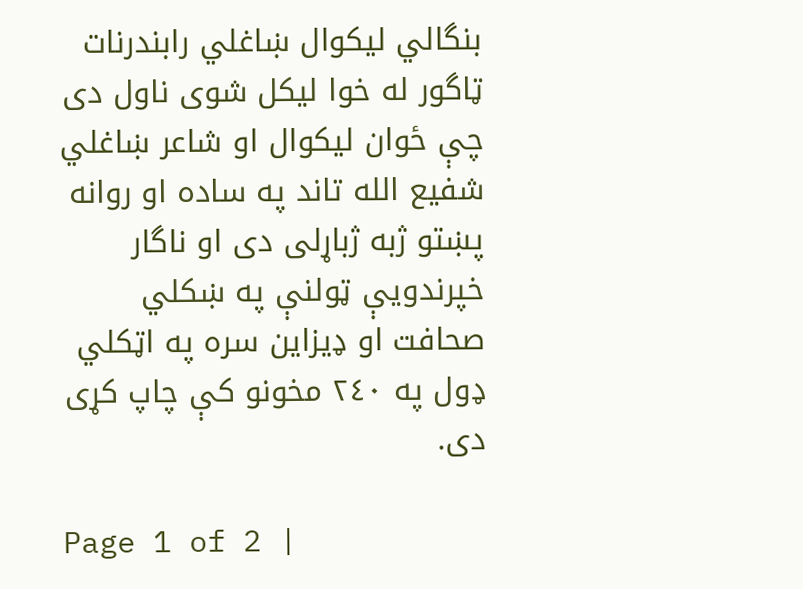بنگالي ليکوال ښاغلي رابندرنات ټاگور له خوا ليکل شوى ناول دى چې ځوان ليکوال او شاعر ښاغلي شفيع الله تاند په ساده او روانه پښتو ژبه ژباړلى دى او ناگار خپرندويې ټولنې په ښکلي صحافت او ډيزاين سره په اټکلي ډول په ٢٤٠ مخونو کې چاپ کړى دى.

Page 1 of 2 |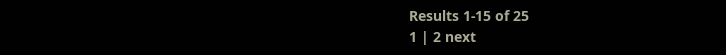Results 1-15 of 25
1 | 2 next